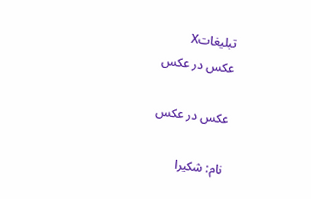تبليغاتX
عکس در عکس

عکس در عکس

نام: شکیرا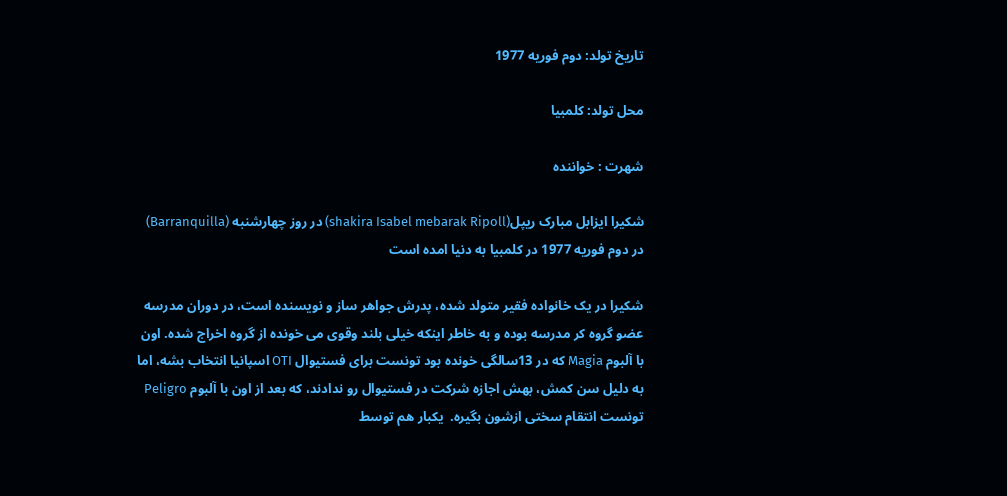تاریخ تولد: دوم فوریه 1977

محل تولد: کلمبیا

شهرت : خواننده

شکیرا ایزابل مبارک ریپل(shakira Isabel mebarak Ripoll) در روز چهارشنبه (Barranquilla) در دوم فوریه 1977 در کلمبیا به دنیا امده است

شکیرا در یک خانواده فقیر متولد شده، پدرش جواهر ساز و نویسنده است، در دوران مدرسه عضو گروه کر مدرسه بوده و به خاطر اینکه خیلی بلند وقوی می خونده از گروه اخراج شده. اون با آلبوم Magia که در 13سالگی خونده بود تونست برای فستیوال OTI اسپانیا انتخاب بشه، اما به دلیل سن کمش، بهش اجازه شرکت در فستیوال رو ندادند، که بعد از اون با آلبوم Peligro تونست انتقام سختی ازشون بگیره.  یکبار هم توسط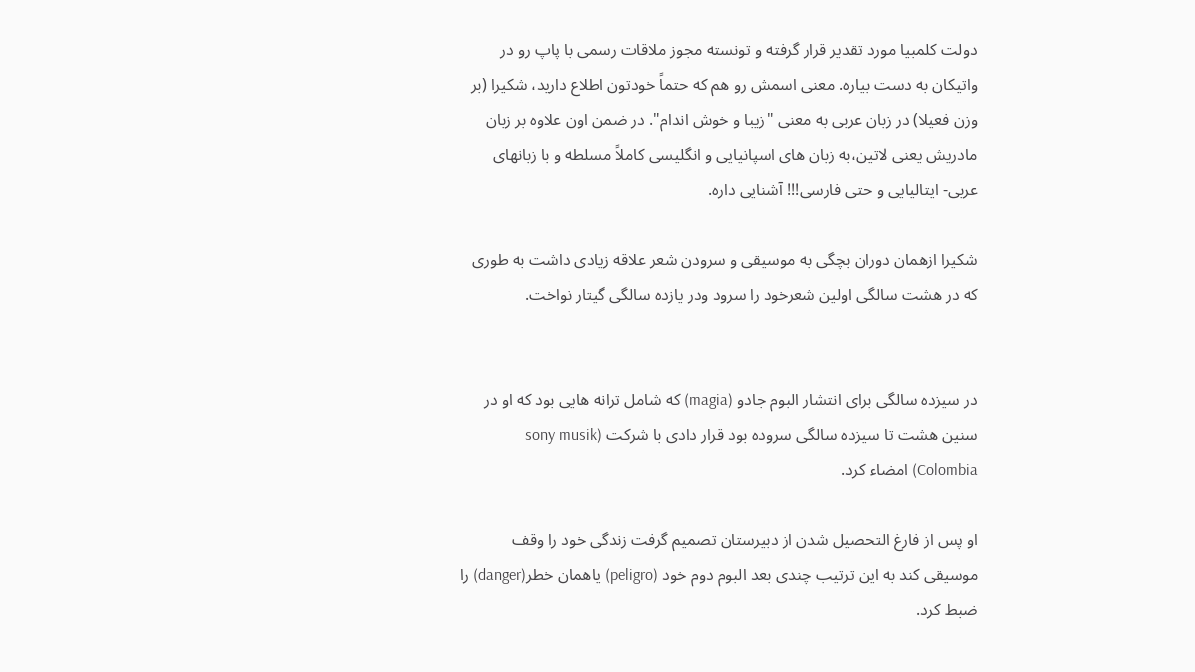دولت کلمبیا مورد تقدیر قرار گرفته و تونسته مجوز ملاقات رسمی با پاپ رو در واتیکان به دست بیاره. معنی اسمش رو هم که حتماً خودتون اطلاع دارید، شکیرا (بر وزن فعیلا) در زبان عربی به معنی "زیبا و خوش اندام". در ضمن اون علاوه بر زبان مادریش یعنی لاتین،به زبان های اسپانیایی و انگلیسی کاملاً مسلطه و با زبانهای عربی- ایتالیایی و حتی فارسی!!! آشنایی داره.

شکیرا ازهمان دوران بچگی به موسیقی و سرودن شعر علاقه زیادی داشت به طوری که در هشت سالگی اولین شعرخود را سرود ودر یازده سالگی گیتار نواخت.


در سیزده سالگی برای انتشار البوم جادو (magia) که شامل ترانه هایی بود که او در سنین هشت تا سیزده سالگی سروده بود قرار دادی با شرکت (sony musik Colombia) امضاء کرد.

او پس از فارغ التحصیل شدن از دبیرستان تصمیم گرفت زندگی خود را وقف موسیقی کند به این ترتیب چندی بعد البوم دوم خود (peligro) یاهمان خطر(danger) را ضبط کرد.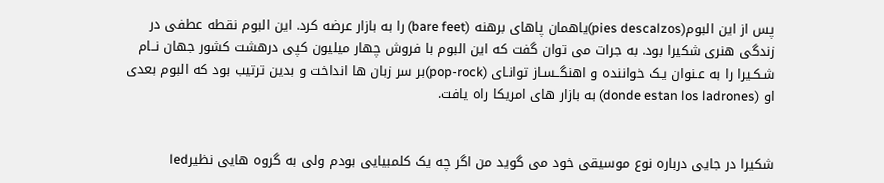پس از این البوم(pies descalzos)یاهمان پاهای برهنه (bare feet) را به بازار عرضه کرد. این البوم نقطه عطفی در زندگی هنری شکیرا بود. به جرات می توان گفت که این البوم با فروش چهار میلیون کپی درهشت کشور جهان نــام شـکـیرا را به عـنوان یـک خواننده و اهنگــسـاز توانـای (pop-rock)بر سر زبان ها انداخت و بدین ترتیب بود که البوم بعدی او (donde estan los ladrones) به بازار های امریکا راه یافت.


شکیرا در جایی درباره نوع موسیقی خود می گوید من اگر چه یک کلمبیایی بودم ولی به گروه هایی نظیرled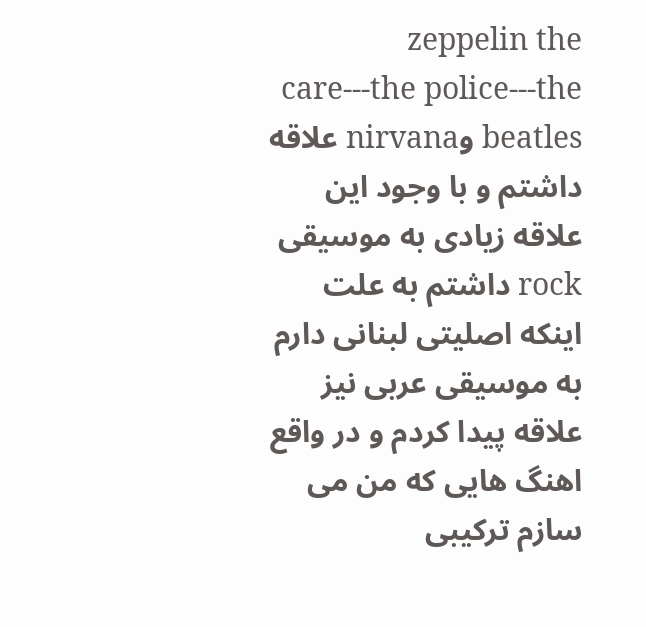zeppelin the care---the police---the beatles وnirvana علاقه داشتم و با وجود این علاقه زیادی به موسیقی rock داشتم به علت اینکه اصلیتی لبنانی دارم به موسیقی عربی نیز علاقه پیدا کردم و در واقع اهنگ هایی که من می سازم ترکیبی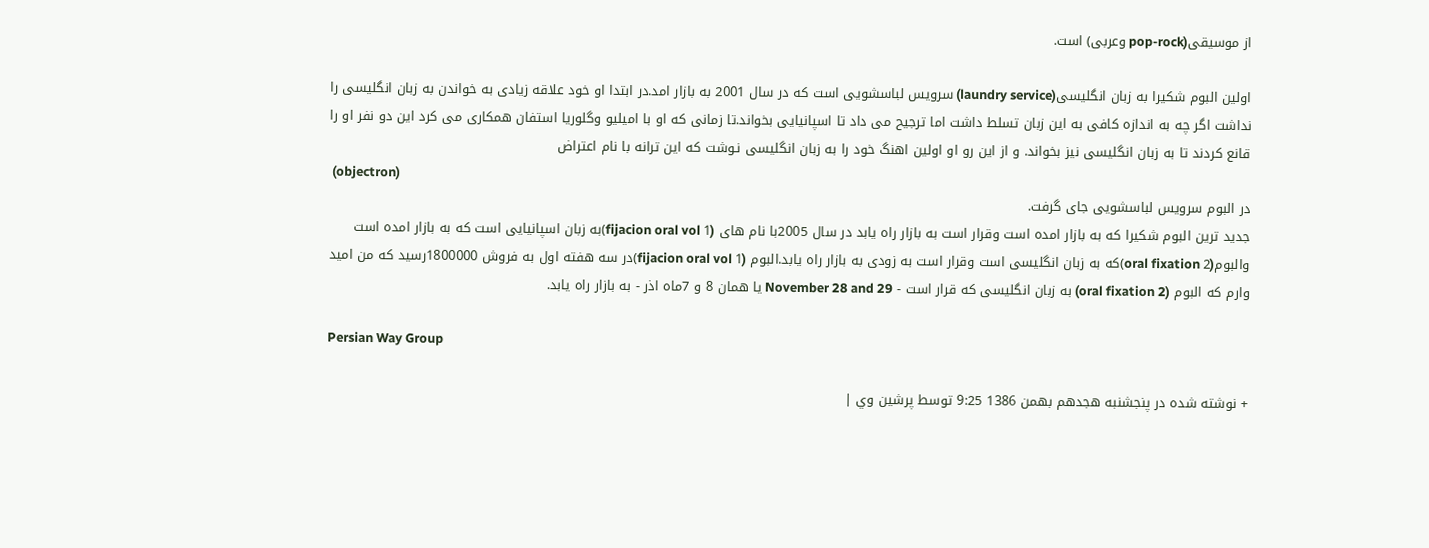از موسیقی(pop-rock وعربی) است.

اولین البوم شکیرا به زبان انگلیسی(laundry service) سرویس لباسشویی است که در سال 2001 به بازار امد.در ابتدا او خود علاقه زیادی به خواندن به زبان انگلیسی را نداشت اگر چه به اندازه کافی به این زبان تسلط داشت اما ترجیح می داد تا اسپانیایی بخواند.تا زمانی که او با امیلیو وگلوریا استفان همکاری می کرد این دو نفر او را قانع کردند تا به زبان انگلیسی نیز بخواند. و از این رو او اولین اهنگ خود را به زبان انگلیسی نـوشت که این ترانه با نام اعتراض
 (objectron)
در البوم سرویس لباسشویی جای گرفت.
جدید ترین البوم شکیرا که به بازار امده است وقرار است به بازار راه یابد در سال 2005با نام های (fijacion oral vol 1)به زبان اسپانیایی است که به بازار امده است والبوم(oral fixation 2)که به زبان انگلیسی است وقرار است به زودی به بازار راه یابد.البوم (fijacion oral vol 1)در سه هفته اول به فروش 1800000رسید که من امید وارم که البوم (oral fixation 2) به زبان انگلیسی که قرار است - November 28 and 29 یا همان 8 و 7ماه اذر - به بازار راه یابد.

Persian Way Group

+ نوشته شده در پنجشنبه هجدهم بهمن 1386 9:25 توسط پرشين وي |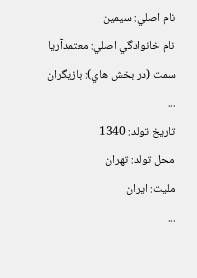نام اصلي: سيمين
نام خانوادگي اصلي: معتمدآريا
سمت (در بخش هاي): بازيگران
...
تاريخ تولد: 1340
محل تولد: تهران
مليت: ايران
...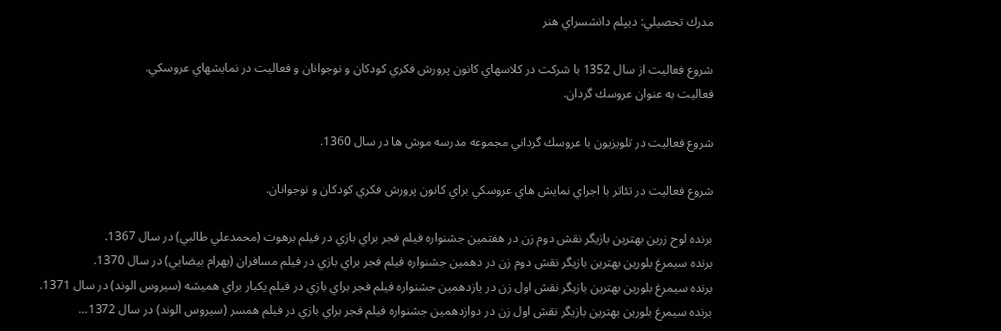مدرك تحصيلي: ديپلم دانشسراي هنر

شروع فعاليت از سال 1352 با شركت در كلاسهاي كانون پرورش فكري كودكان و نوجوانان و فعاليت در نمايشهاي عروسكي.
فعاليت به عنوان عروسك گردان.

شروع فعاليت در تلويزيون با عروسك گرداني مجموعه مدرسه موش ها در سال 1360.

شروع فعاليت در تئاتر با اجراي نمايش هاي عروسكي براي كانون پرورش فكري كودكان و نوجوانان.

برنده لوح زرين بهترين بازيگر نقش دوم زن در هفتمين جشنواره فيلم فجر براي بازي در فيلم برهوت (محمدعلي طالبي) در سال 1367.
برنده سيمرغ بلورين بهترين بازيگر نقش دوم زن در دهمين جشنواره فيلم فجر براي بازي در فيلم مسافران (بهرام بيضايي) در سال 1370.
برنده سيمرغ بلورين بهترين بازيگر نقش اول زن در يازدهمين جشنواره فيلم فجر براي بازي در فيلم يكبار براي هميشه (سيروس الوند) در سال 1371.
برنده سيمرغ بلورين بهترين بازيگر نقش اول زن در دوازدهمين جشنواره فيلم فجر براي بازي در فيلم همسر (سيروس الوند) در سال 1372...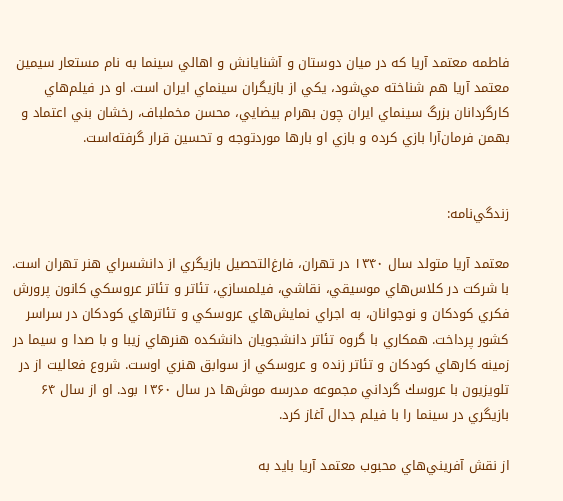فاطمه معتمد آريا كه در ميان دوستان و آشنايانش و اهالي سينما به نام مستعار سيمين معتمد آريا هم شناخته مي‌شود، يكي از بازيگران سينماي ايران است. او در فيلم‌هاي كارگردانان بزرگ سينماي ايران چون بهرام بيضايي، محسن مخملباف، رخشان بني اعتماد و بهمن فرمان‌آرا بازي كرده و بازي او بارها موردتوجه و تحسين قرار گرفته‌است.


زندگي‌نامه:

معتمد آريا متولد سال ۱۳۴۰ در تهران، فارغ‌التحصيل بازيگري از دانشسراي هنر تهران است. با شركت در كلاس‌هاي موسيقي، نقاشي، فيلمسازي، تئاتر و تئاتر عروسكي كانون پرورش فكري كودكان و نوجوانان، به اجراي نمايش‌هاي عروسكي و تئاترهاي كودكان در سراسر كشور پرداخت. همكاري با گروه تئاتر دانشجويان دانشكده هنرهاي زيبا و با صدا و سيما در زمينه كارهاي كودكان و تئاتر زنده و عروسكي از سوابق هنري اوست. شروع فعاليت از در تلويزيون با عروسك گرداني مجموعه مدرسه موش‌ها در سال ۱۳۶۰ بود. او از سال ۶۴ بازيگري در سينما را با فيلم جدال آغاز كرد.

از نقش آفريني‌هاي محبوب معتمد آريا بايد به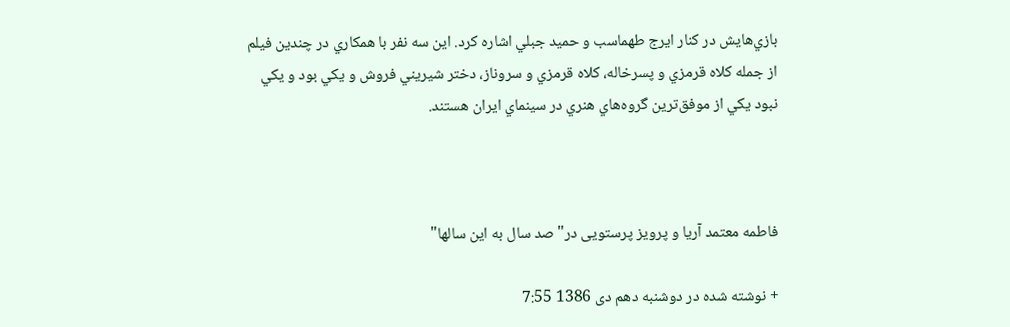بازي‌هايش در كنار ايرج طهماسب و حميد جبلي اشاره كرد. اين سه نفر با همكاري در چندين فيلم از جمله كلاه قرمزي و پسرخاله، كلاه قرمزي و سروناز، دختر شيريني فروش و يكي بود و يكي نبود يكي از موفق‌ترين گروه‌هاي هنري در سينماي ايران هستند.



فاطمه معتمد آریا و پرویز پرستویی در"صد سال به این سالها"

+ نوشته شده در دوشنبه دهم دی 1386 7:55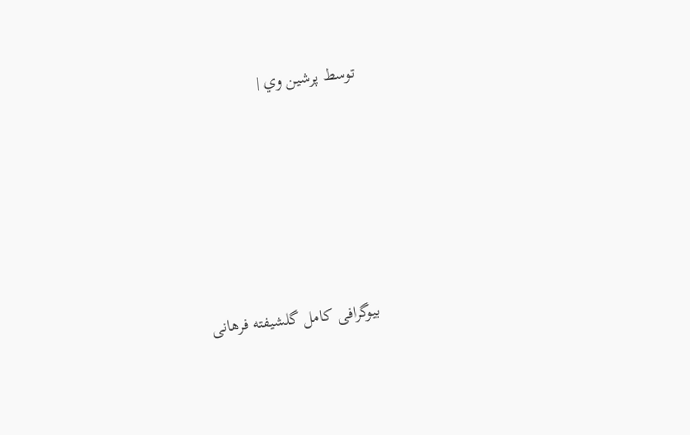توسط پرشين وي |






بیوگرافی کامل گلشیفته فرهانی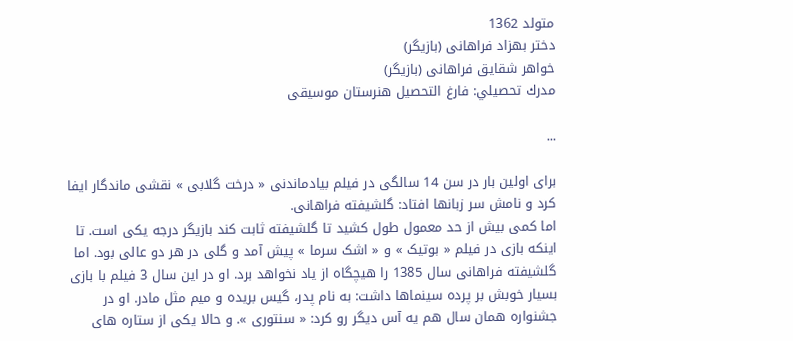متولد 1362
دختر بهزاد فراهانی (بازیگر)
خواهر شقایق فراهانی (بازیگر)
مدرك تحصيلي: فارغ التحصیل هنرستان موسیقی

...

برای اولین بار در سن 14 سالگی در فیلم بیادماندنی « درخت گلابی » نقشی ماندگار ایفا کرد و نامش سر زبانها افتاد: گلشیفته فراهانی.
اما کمی بیش از حد معمول طول کشید تا گلشیفته ثابت کند بازیگر درجه یکی است. تا اینکه بازی در فیلم « بوتیک » و « اشک سرما » پیش آمد و گلی در هر دو عالی بود. اما گلشیفته فراهانی سال 1385 را هیچگاه از یاد نخواهد برد. او در این سال 3 فیلم با بازی بسیار خوبش بر پرده سینماها داشت: به نام پدر، گیس بریده و میم مثل مادر. او در جشنواره همان سال هم یه آس دیگر رو کرد: « سنتوری ». و حالا یکی از ستاره های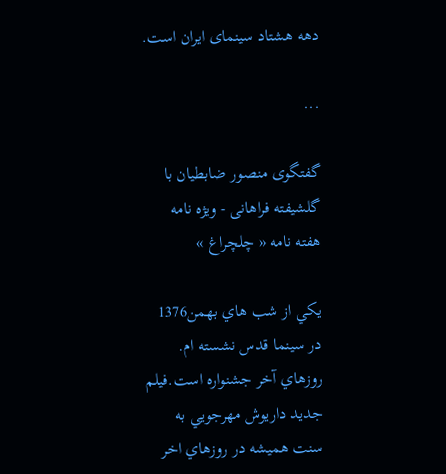دهه هشتاد سینمای ایران است.

...

گفتگوی منصور ضابطیان با گلشیفته فراهانی - ویژه نامه هفته نامه « چلچراغ »

يکي از شب هاي بهمن1376 در سينما قدس نشسته ام. روزهاي آخر جشنواره است.فيلم جديد داريوش مهرجويي به سنت هميشه در روزهاي اخر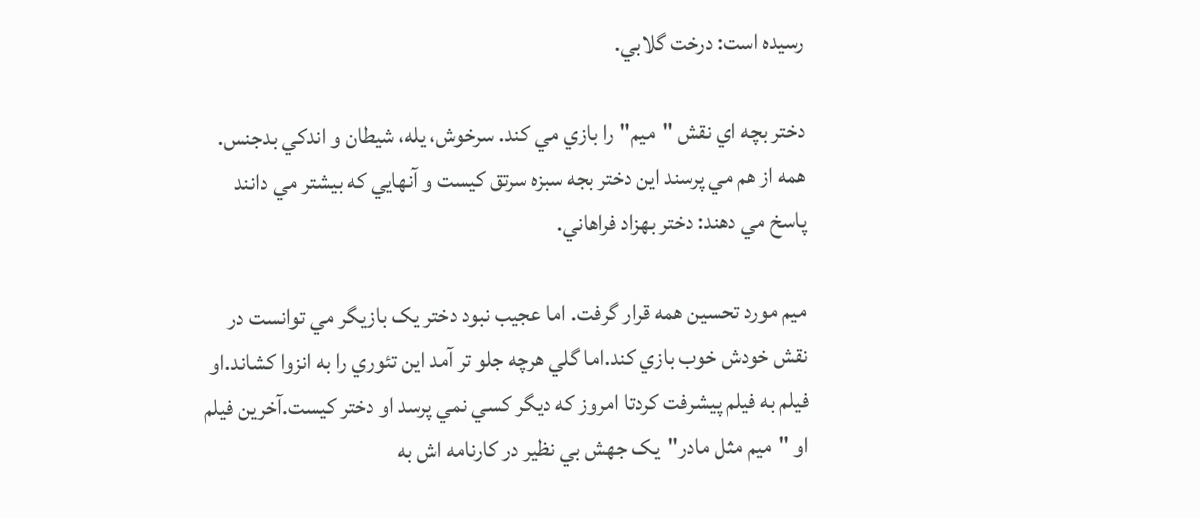رسيده است: درخت گلابي.

دختر بچه اي نقش "ميم"را بازي مي کند. سرخوش، يله، شيطان و اندکي بدجنس. همه از هم مي پرسند اين دختر بجه سبزه سرتق کيست و آنهايي که بيشتر مي دانند پاسخ مي دهند: دختر بهزاد فراهاني.

ميم مورد تحسين همه قرار گرفت. اما عجيب نبود دختر يک بازيگر مي توانست در نقش خودش خوب بازي کند.اما گلي هرچه جلو تر آمد اين تئوري را به انزوا کشاند.او فيلم به فيلم پيشرفت کردتا امروز که ديگر کسي نمي پرسد او دختر کيست.آخرين فيلم او "ميم مثل مادر"يک جهش بي نظير در کارنامه اش به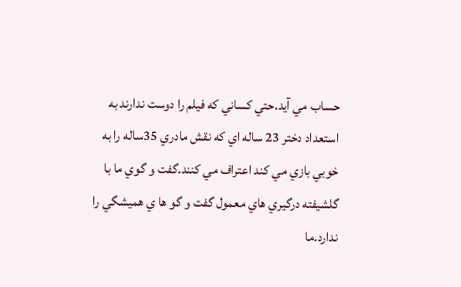حساب مي آيد.حتي کساني که فيلم را دوست ندارند به استعداد دختر 23 ساله اي که نقش مادري 35ساله را به خوبي بازي مي کند اعتراف مي کنند.گفت و گوي ما با گلشيفته درگيري هاي معمول گفت و گو ها ي هميشگي را ندارد.ما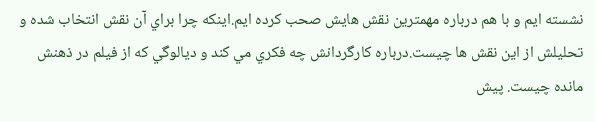نشسته ايم و با هم درباره مهمترين نقش هايش صحب کرده ايم.اينکه چرا براي آن نقش انتخاب شده و تحليلش از اين نقش ها چيست.درباره کارگردانش چه فکري مي کند و ديالوگي که از فيلم در ذهنش مانده چيست. پيش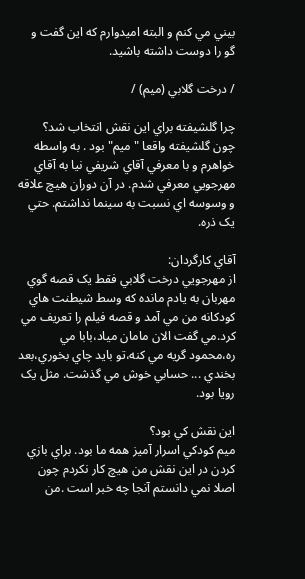بيني مي کنم و البته اميدوارم که اين گفت و گو را دوست داشته باشيد.

/ درخت گلابي (ميم) /

چرا گلشيفته براي اين نقش انتخاب شد؟
چون گلشيفته واقعا "ميم" بود . به واسطه خواهرم و با معرفي آقاي شريفي نيا به آقاي مهرجويي معرفي شدم. در آن دوران هيچ علاقه و وسوسه اي نسبت به سينما نداشتم. حتي يک ذره.

آقاي کارگردان:
از مهرجويي درخت گلابي فقط يک قصه گوي مهربان به يادم مانده که وسط شيطنت هاي کودکانه من مي آمد و قصه فيلم را تعريف مي کرد.مي گفت الان مامان مياد،بابا مي ره،محمود گريه مي کنه،تو بايد چاي بخوري،بعد بخندي ... حسابي خوش مي گذشت. مثل يک رويا بود.

اين نقش کي بود؟
ميم کودکي اسرار آميز همه ما بود. براي بازي کردن در اين نقش من هيچ کار نکردم چون اصلا نمي دانستم آنجا چه خبر است .من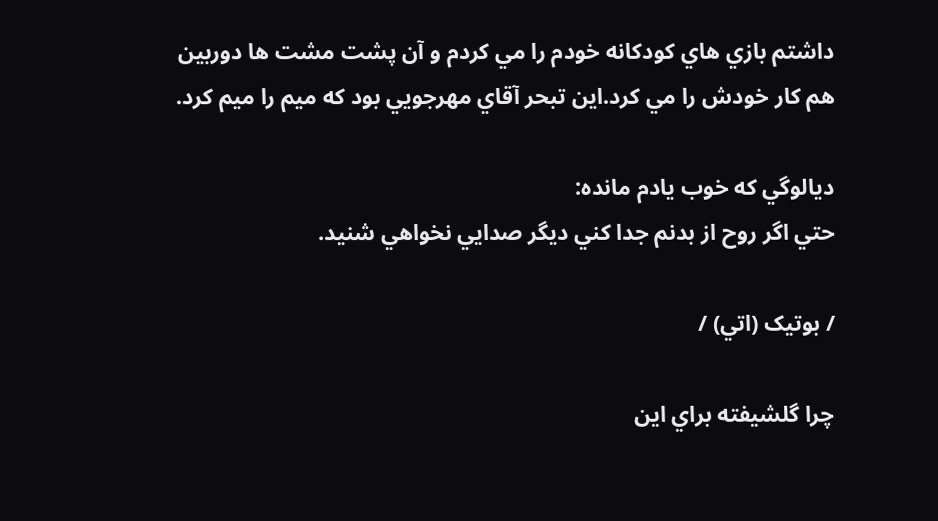داشتم بازي هاي کودکانه خودم را مي کردم و آن پشت مشت ها دوربين هم کار خودش را مي کرد.اين تبحر آقاي مهرجويي بود که ميم را ميم کرد.

ديالوگي که خوب يادم مانده:
حتي اگر روح از بدنم جدا کني ديگر صدايي نخواهي شنيد.

/ بوتيک (اتي) /

چرا گلشيفته براي اين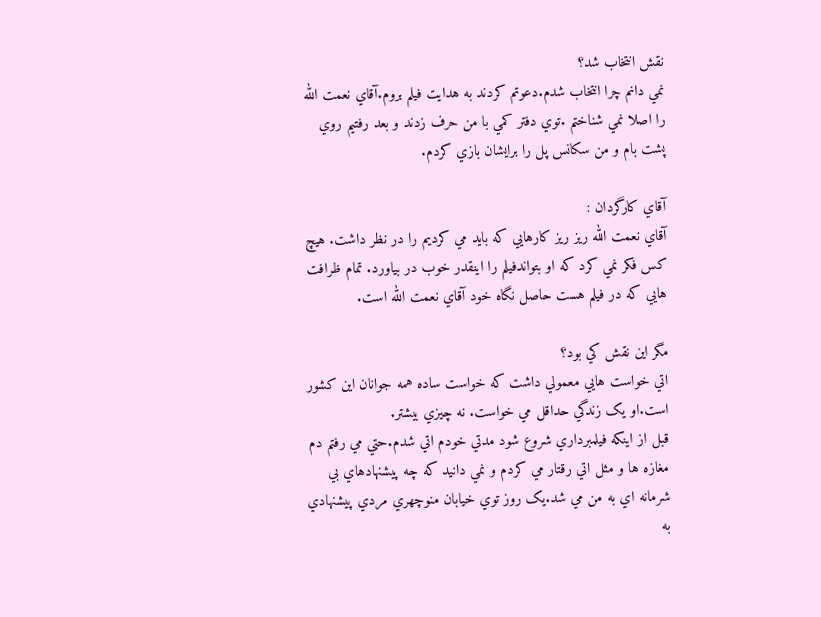نقش انتخاب شد؟
نمي دانم چرا انتخاب شدم.دعوتم کردند به هدايت فيلم بروم.آقاي نعمت الله را اصلا نمي شناختم .توي دفتر کمي با من حرف زدند و بعد رفتيم روي پشت بام و من سکانس پل را برايشان بازي کردم‌.

آقاي کارگردان :
آقاي نعمت الله ريز ريز کارهايي که بايد مي کرديم را در نظر داشت. هيچ کس فکر نمي کرد که او بتواندفيلم را اينقدر خوب در بياورد. تمام ظرافت هايي که در فيلم هست حاصل نگاه خود آقاي نعمت الله است.

مگر اين نقش کي بود؟
اتي خواست هايي معمولي داشت که خواست ساده همه جوانان اين کشور است.او يک زندگي حداقل مي خواست. نه چيزي بيشتر.
قبل از اينکه فيلمبرداري شروع شود مدتي خودم اتي شدم.حتي مي رفتم دم مغازه ها و مثل اتي رقتار مي کردم و نمي دانيد که چه پيشنهادهاي بي شرمانه اي به من مي شد.يک روز توي خيابان منوچهري مردي پيشنهادي به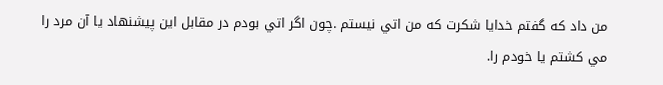من داد که گفتم خدايا شکرت که من اتي نيستم .چون اگر اتي بودم در مقابل اين پيشنهاد يا آن مرد را مي کشتم يا خودم را.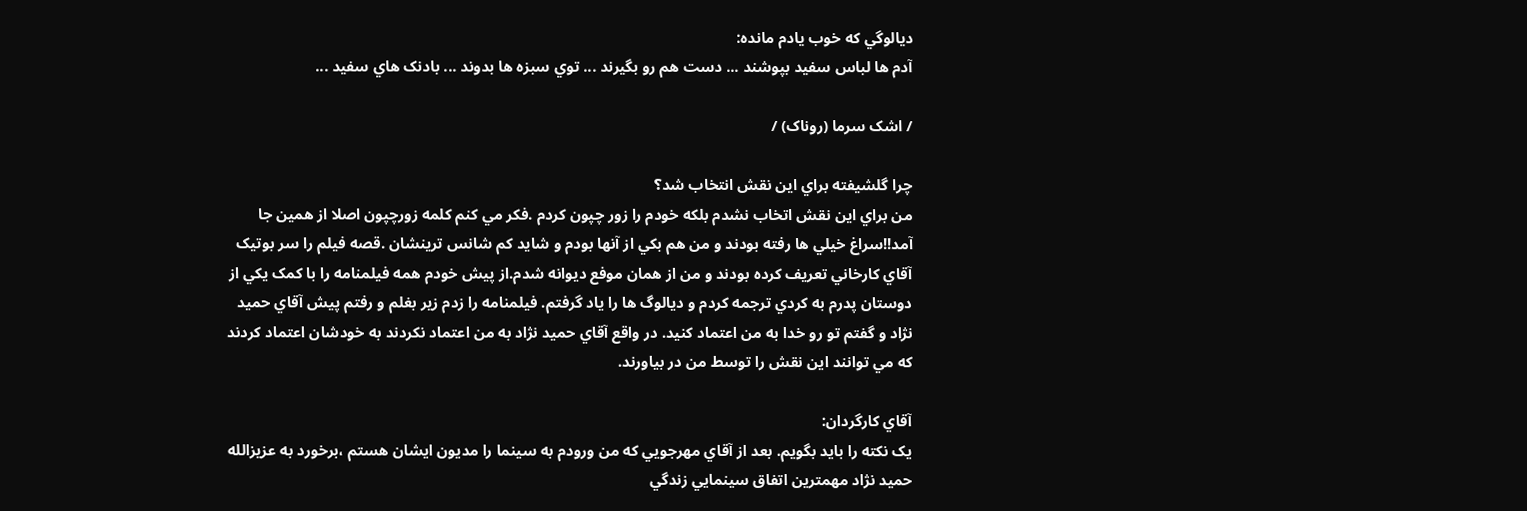ديالوگي که خوب يادم مانده:
آدم ها لباس سفيد بپوشند ... دست هم رو بگيرند ... توي سبزه ها بدوند ... بادنک هاي سفيد ...

/ اشک سرما (روناک) /

چرا گلشيفته براي اين نقش انتخاب شد؟
من براي اين نقش اتخاب نشدم بلکه خودم را زور چپون کردم .فکر مي کنم کلمه زورچپون اصلا از همين جا آمد!!سراغ خيلي ها رفته بودند و من هم بکي از آنها بودم و شايد کم شانس ترينشان .قصه فيلم را سر بوتيک آقاي کارخاني تعريف کرده بودند و من از همان موفع ديوانه شدم.از پيش خودم همه فيلمنامه را با کمک يکي از دوستان پدرم به کردي ترجمه کردم و ديالوگ ها را ياد گرفتم. فيلمنامه را زدم زير بغلم و رفتم پيش آقاي حميد نژاد و گفتم تو رو خدا به من اعتماد کنيد. در واقع آقاي حميد نژاد به من اعتماد نکردند به خودشان اعتماد کردند که مي توانند اين نقش را توسط من در بياورند.

آقاي کارگردان:
يک نکته را بايد بگويم. بعد از آقاي مهرجويي که من ورودم به سينما را مديون ايشان هستم ،برخورد به عزيزالله حميد نژاد مهمترين اتفاق سينمايي زندگي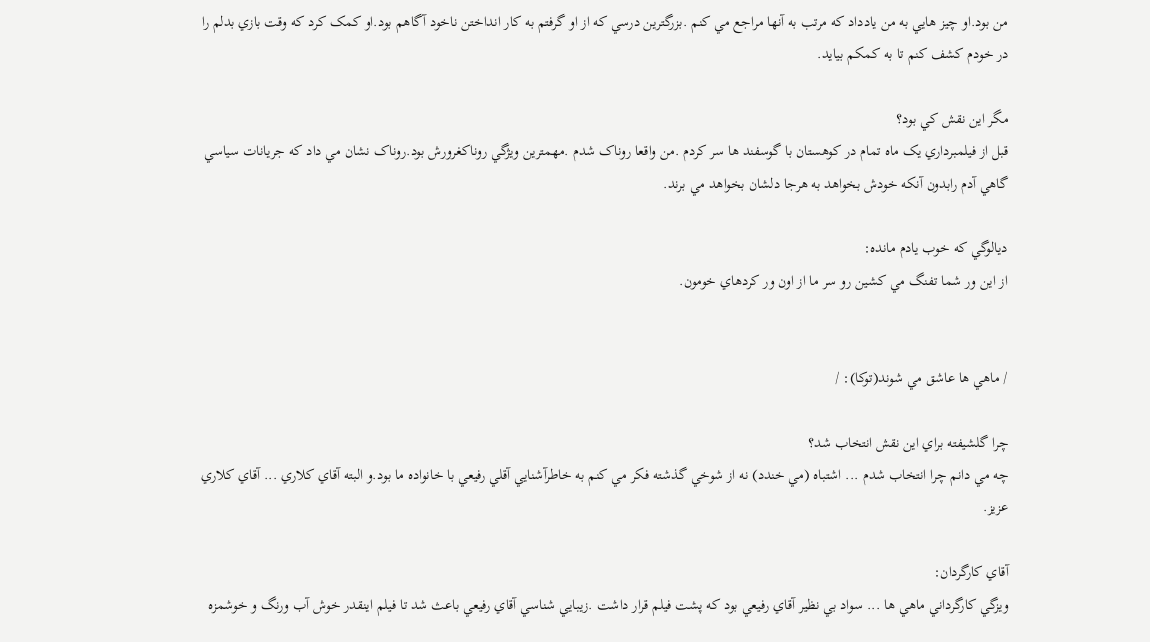من بود.او چيز هايي به من يادداد که مرتب به آنها مراجع مي کنم .بزرگترين درسي که از او گرفتم به کار انداختن ناخود آگاهم بود.او کمک کرد که وقت بازي بدلم را در خودم کشف کنم تا به کمکم بيايد.

مگر اين نقش کي بود؟
قبل از فيلمبرداري يک ماه تمام در کوهستان با گوسفند ها سر کردم .من واقعا روناک شدم .مهمترين ويژگي روناکغرورش بود.روناک نشان مي داد که جريانات سياسي گاهي آدم رابدون آنکه خودش بخواهد به هرجا دلشان بخواهد مي برند.

ديالوگي که خوب يادم مانده:
از اين ور شما تفنگ مي کشين رو سر ما از اون ور کردهاي خومون.


/ ماهي ها عاشق مي شوند(توکا): /

چرا گلشيفته براي اين نقش انتخاب شد؟
چه مي دانم چرا انتخاب شدم ... اشتباه (مي خندد) نه از شوخي گذشته فکر مي کنم به خاطرآشنايي آقلي رفيعي با خانواده ما بود.و البته آقاي کلاري ... آقاي کلاري عزيز.

آقاي کارگردان:
ويزگي کارگرداني ماهي ها ... سواد بي نظير آقاي رفيعي بود که پشت فيلم قرار داشت .زيبايي شناسي آقاي رفيعي باعث شد تا فيلم اينقدر خوش آب ورنگ و خوشمزه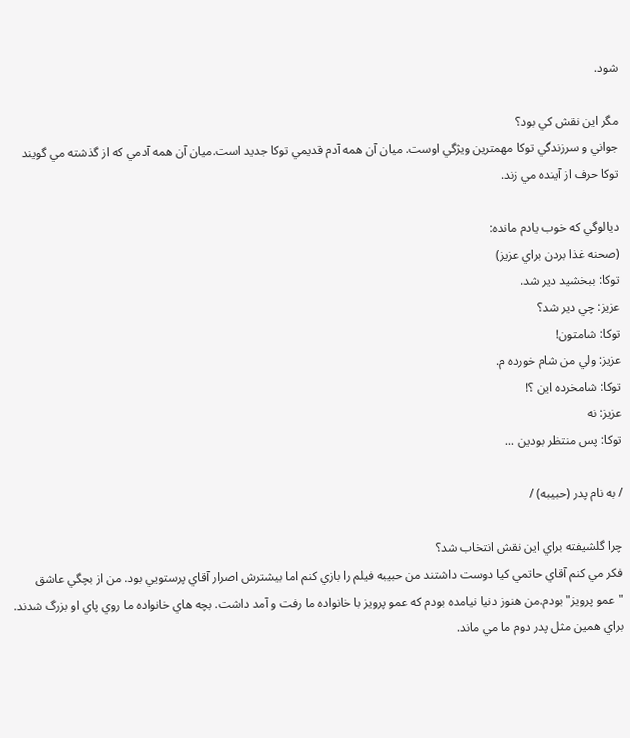شود.

مگر اين نقش کي بود؟
جواني و سرزندگي توکا مهمترين ويژگي اوست. ميان آن همه آدم قديمي توکا جديد است.ميان آن همه آدمي که از گذشته مي گويند توکا حرف از آينده مي زند.

ديالوگي که خوب يادم مانده:
(صحنه غذا بردن براي عزيز)
توکا: ببخشيد دير شد.
عزيز: چي دير شد؟
توکا: شامتون!
عزيز: ولي من شام خورده م.
توکا: شامخرده اين ؟!
عزيز: نه
توکا: پس منتظر بودين ...

/ به نام پدر (حبيبه) /

چرا گلشيفته براي اين نقش انتخاب شد؟
فکر مي کنم آقاي حاتمي کيا دوست داشتند من حبيبه فيلم را بازي کنم اما بيشترش اصرار آقاي پرستويي بود. من از بچگي عاشق "عمو پرويز"بودم.من هنوز دنيا نيامده بودم که عمو پرويز با خانواده ما رفت و آمد داشت. بچه هاي خانواده ما روي پاي او بزرگ شدند. براي همين مثل پدر دوم ما مي ماند.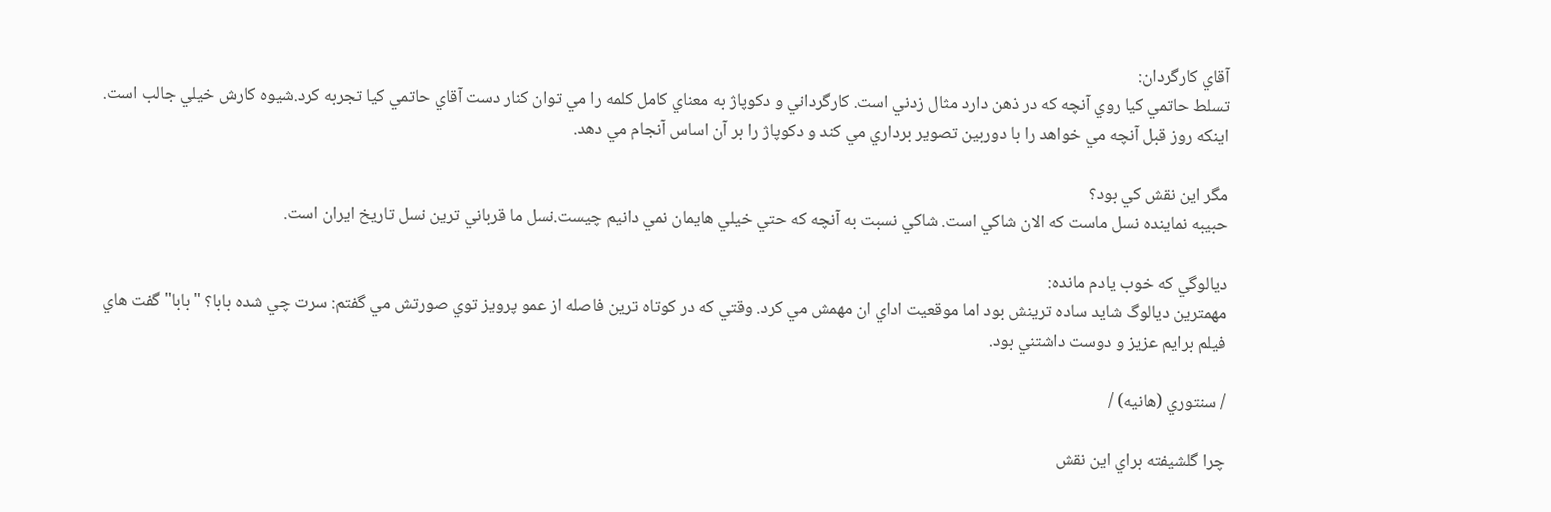آقاي کارگردان:
تسلط حاتمي کيا روي آنچه که در ذهن دارد مثال زدني است. کارگرداني و دکوپاژ به معناي کامل کلمه را مي توان کنار دست آقاي حاتمي کيا تجربه کرد.شيوه کارش خيلي جالب است. اينکه روز قبل آنچه مي خواهد را با دوربين تصوير برداري مي کند و دکوپاژ را بر آن اساس آنجام مي دهد.

مگر اين نقش کي بود؟
حبيبه نماينده نسل ماست که الان شاکي است. شاکي نسبت به آنچه که حتي خيلي هايمان نمي دانيم چيست.نسل ما قرباني ترين نسل تاريخ ايران است.

ديالوگي که خوب يادم مانده:
مهمترين ديالوگ شايد ساده ترينش بود اما موقعيت اداي ان مهمش مي کرد. وقتي که در کوتاه ترين فاصله از عمو پرويز توي صورتش مي گفتم: سرت چي شده بابا؟ "بابا"گفت هاي فيلم برايم عزيز و دوست داشتني بود.

/ سنتوري (هانیه) /

چرا گلشيفته براي اين نقش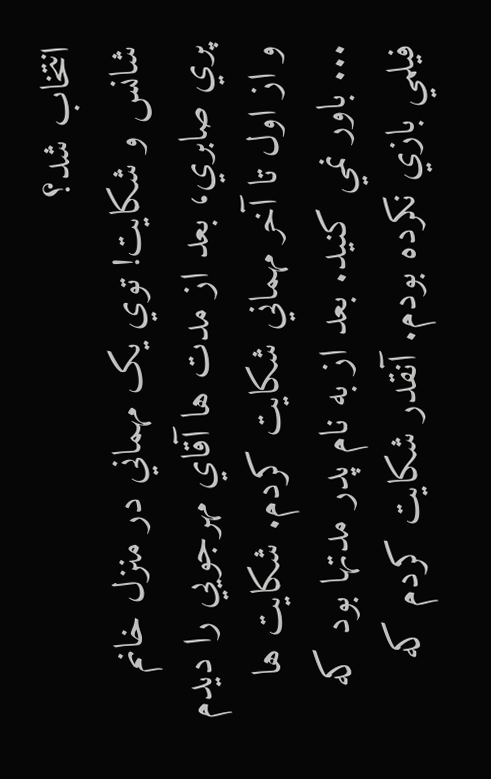انتخاب شد؟
شانس و شکايت! توي يک مهماني در منزل خانم پري صابري، بعد از مدت ها آقاي مهرجويي را ديدم و از اول تا آخر مهماني شکايت کردم. شکايت ها ... باور نمي کنيد. بعد از به نام پدر مدتها بود که فيلمي بازي نکرده بودم. آنقدر شکايت کردم که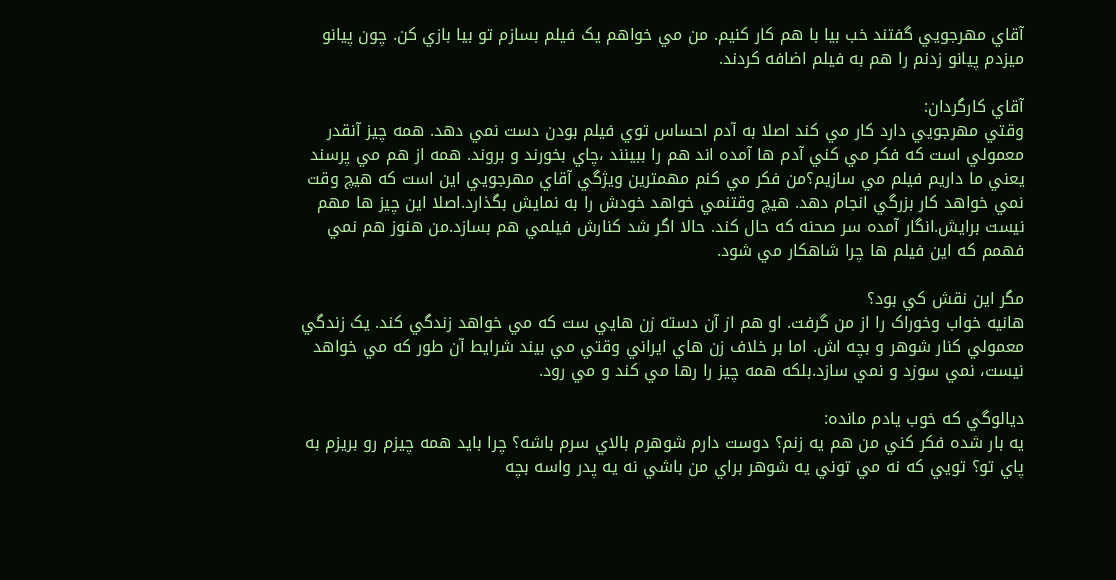آقاي مهرجويي گفتند خب بيا با هم کار کنيم. من مي خواهم يک فيلم بسازم تو بيا بازي کن. چون پيانو ميزدم پيانو زدنم را هم به فيلم اضافه کردند.

آقاي کارگردان:
وقتي مهرجويي دارد کار مي کند اصلا به آدم احساس توي فيلم بودن دست نمي دهد. همه چيز آنقدر معمولي است که فکر مي کني آدم ها آمده اند هم را ببينند ،چاي بخورند و بروند. همه از هم مي پرسند يعني ما داريم فيلم مي سازيم؟من فکر مي کنم مهمترين ويژگي آقاي مهرجويي اين است که هيچ وقت نمي خواهد کار بزرگي انجام دهد. هيچ وقتنمي خواهد خودش را به نمايش بگذارد.اصلا اين چيز ها مهم نيست برايش.انگار آمده سر صحنه که حال کند. حالا اگر شد کنارش فيلمي هم بسازد.من هنوز هم نمي فهمم که اين فيلم ها چرا شاهکار مي شود.

مگر اين نقش کي بود؟
هانيه خواب وخوراک را از من گرفت. او هم از آن دسته زن هايي ست که مي خواهد زندگي کند. يک زندگي معمولي کنار شوهر و بچه اش. اما بر خلاف زن هاي ايراني وقتي مي بيند شرايط آن طور که مي خواهد نيست، نمي سوزد و نمي سازد.بلکه همه چيز را رها مي کند و مي رود.

ديالوگي که خوب يادم مانده:
يه بار شده فکر کني من هم يه زنم؟ دوست دارم شوهرم بالاي سرم باشه؟ چرا بايد همه چيزم رو بريزم به پاي تو؟ تويي که نه مي توني يه شوهر براي من باشي نه يه پدر واسه بچه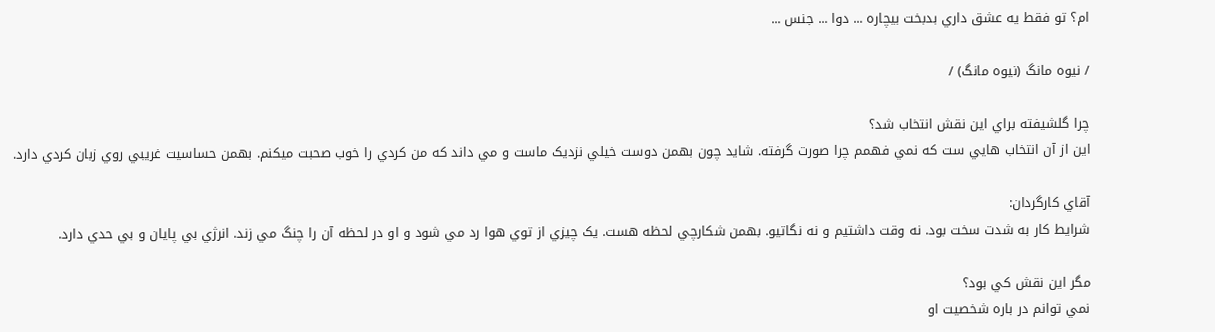ام؟ تو فقط يه عشق داري بدبخت بيچاره ... دوا ... جنس ...

/ نيوه مانگ (نيوه مانگ) /

چرا گلشيفته براي اين نقش انتخاب شد؟
اين از آن انتخاب هايي ست که نمي فهمم چرا صورت گرفته. شايد چون بهمن دوست خيلي نزديک ماست و مي داند که من کردي را خوب صحبت ميکنم. بهمن حساسيت غريبي روي زبان کردي دارد.

آقاي کارگردان:
شرايط کار به شدت سخت بود. نه وقت داشتيم و نه نگاتيو. بهمن شکارچي لحظه هست. يک چيزي از توي هوا رد مي شود و او در لحظه آن را چنگ مي زند. انرژي بي پايان و بي حدي دارد.

مگر اين نقش کي بود؟
نمي توانم در باره شخصيت او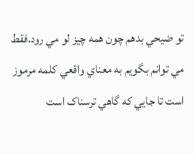تو ضيحي بدهم چون همه چيز لو مي رود.فقط مي توانم بگويم به معناي واقعي کلمه مرموز است تا جايي که گاهي ترسناک است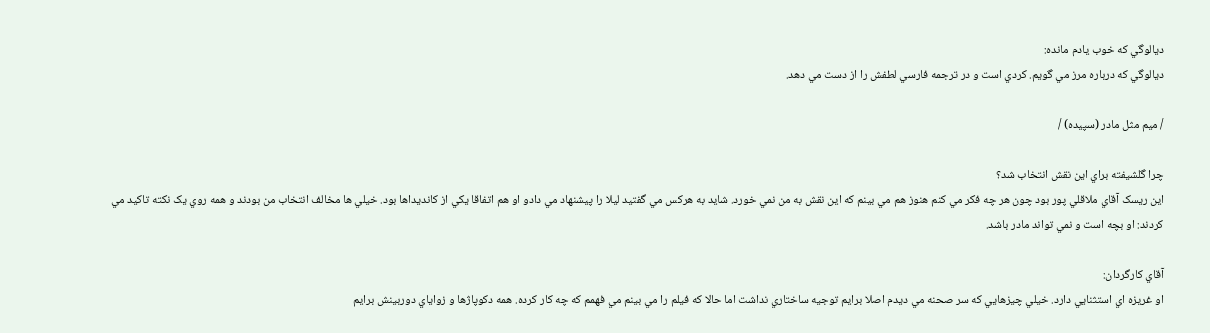ديالوگي که خوب يادم مانده:
ديالوگي که درباره مرز مي گويم. کردي است و در ترجمه فارسي لطفش را از دست مي دهد.

/ ميم مثل مادر (سپيده) /

چرا گلشيفته براي اين نقش انتخاب شد؟
اين ريسک آقاي ملاقلي پور بود چون هر چه فکر مي کنم هنوز هم مي بينم که اين نقش به من نمي خورد. شايد به هرکس مي گفتيد ليلا را پيشنهاد مي دادو او هم اتفاقا يکي از کانديداها بود. خيلي ها مخالف انتخاب من بودند و همه روي يک نکته تاکيد مي کردند: او بچه است و نمي تواند مادر باشد.

آقاي کارگردان:
او غريزه اي استثنايي دارد. خيلي چيزهايي که سر صحنه مي ديدم اصلا برايم توجيه ساختاري نداشت اما حالا که فيلم را مي بينم مي فهمم که چه کار کرده. همه دکوپاژها و زواياي دوربينش برايم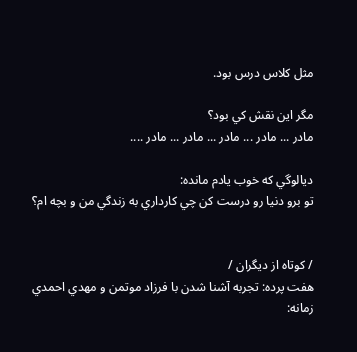مثل کلاس درس بود.

مگر اين نقش کي بود؟
مادر ... مادر ... مادر ... مادر ... مادر ....

ديالوگي که خوب يادم مانده:
تو برو دنيا رو درست کن چي کارداري به زندگي من و بچه ام؟


/ کوتاه از ديگران /
هفت پرده: تجربه آشنا شدن با فرزاد موتمن و مهدي احمدي
زمانه: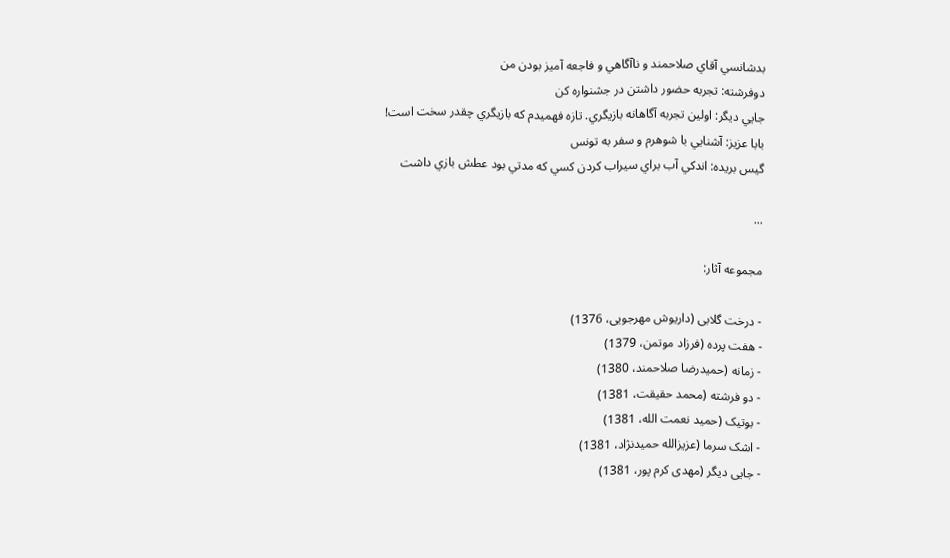بدشانسي آقاي صلاحمند و ناآگاهي و فاجعه آميز بودن من
دوفرشته: تجربه حضور داشتن در جشنواره کن
جايي ديگر: اولين تجربه آگاهانه بازيگري. تازه فهميدم که بازيگري چقدر سخت است!
بابا عزيز: آشنايي با شوهرم و سفر به تونس
گيس بريده: اندکي آب براي سيراب کردن کسي که مدتي بود عطش بازي داشت

...

مجموعه آثار:

- درخت گلابی (داریوش مهرجویی، 1376)
- هفت پرده (فرزاد موتمن، 1379)
- زمانه (حمیدرضا صلاحمند، 1380)
- دو فرشته (محمد حقیقت، 1381)
- بوتیک (حمید نعمت الله، 1381)
- اشک سرما (عزیزالله حمیدنژاد، 1381)
- جایی دیگر (مهدی کرم پور، 1381)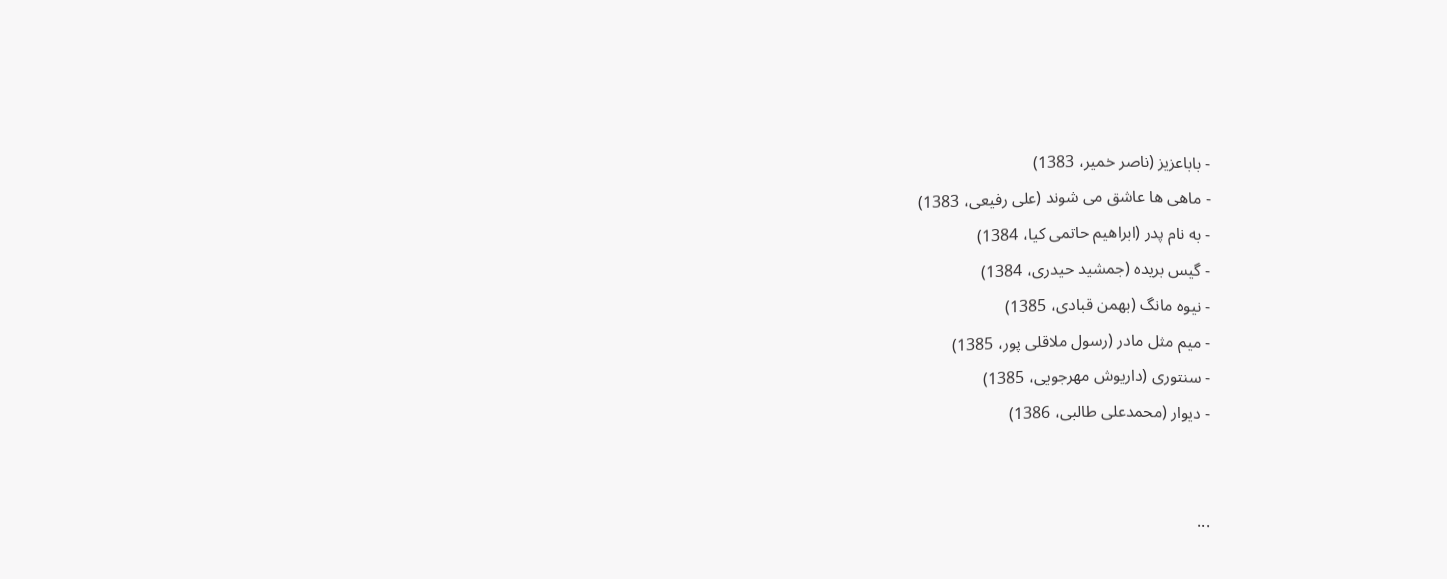- باباعزیز (ناصر خمیر، 1383)
- ماهی ها عاشق می شوند (علی رفیعی، 1383)
- به نام پدر (ابراهیم حاتمی کیا، 1384)
- گیس بریده (جمشید حیدری، 1384)
- نیوه مانگ (بهمن قبادی، 1385)
- میم مثل مادر (رسول ملاقلی پور، 1385)
- سنتوری (داریوش مهرجویی، 1385)
- دیوار (محمدعلی طالبی، 1386)


...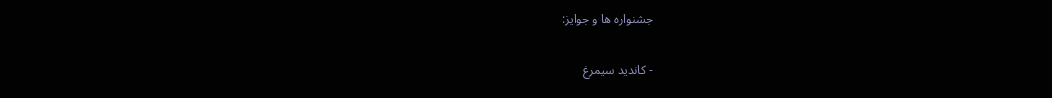جشنواره ها و جوایز:

- کاندید سیمرغ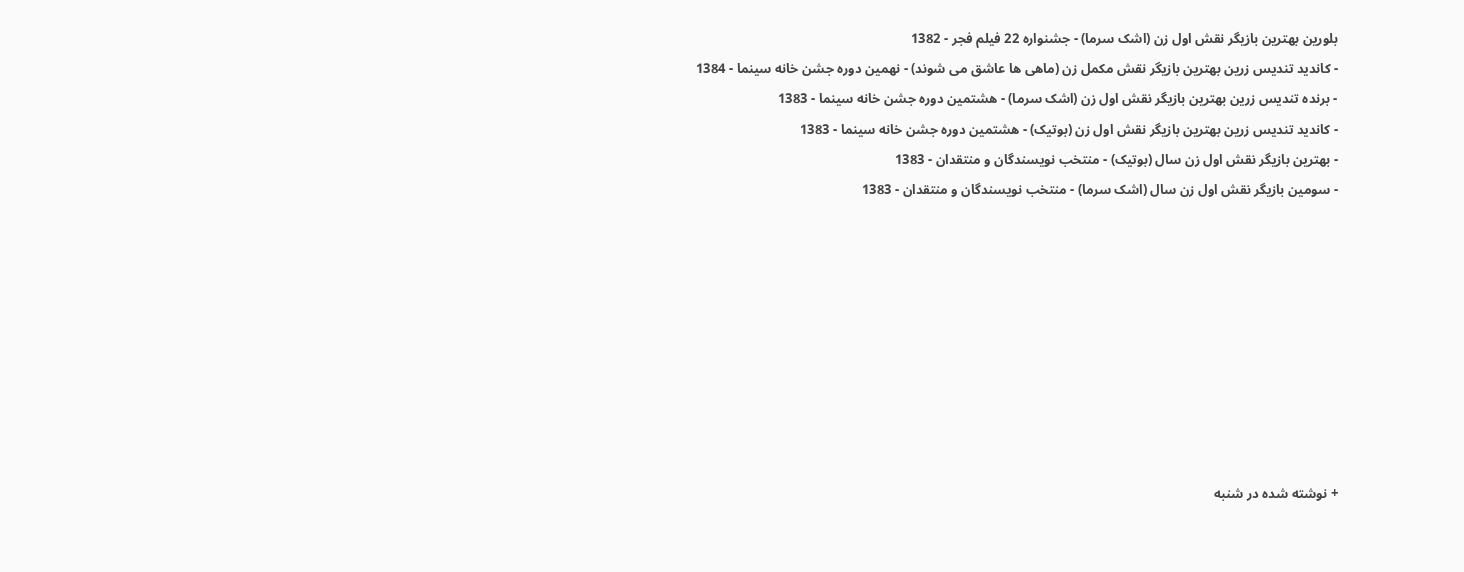بلورین بهترین بازیگر نقش اول زن (اشک سرما) - جشنواره 22 فیلم فجر - 1382
- کاندید تندیس زرین بهترین بازیگر نقش مکمل زن (ماهی ها عاشق می شوند) - نهمین دوره جشن خانه سینما - 1384
- برنده تندیس زرین بهترین بازیگر نقش اول زن (اشک سرما) - هشتمین دوره جشن خانه سینما - 1383
- کاندید تندیس زرین بهترین بازیگر نقش اول زن (بوتیک) - هشتمین دوره جشن خانه سینما - 1383
- بهترین بازیگر نقش اول زن سال (بوتیک) - منتخب نویسندگان و منتقدان - 1383
- سومین بازیگر نقش اول زن سال (اشک سرما) - منتخب نویسندگان و منتقدان - 1383









+ نوشته شده در شنبه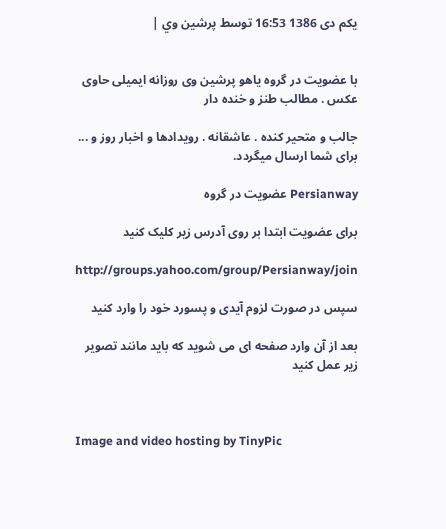یکم دی 1386 16:53 توسط پرشين وي |


با عضویت در گروه یاهو پرشین وی روزانه ایمیلی حاوی عکس . مطالب طنز و خنده دار

جالب و متحیر کنده . عاشقانه . رویدادها و اخبار روز و ... برای شما ارسال میگردد.

Persianway عضویت در گروه

برای عضویت ابتدا بر روی آدرس زیر کلیک کنید

http://groups.yahoo.com/group/Persianway/join

سپس در صورت لزوم آیدی و پسورد خود را وارد کنید

بعد از آن وارد صفحه ای می شوید که باید مانند تصویر زیر عمل کنید



Image and video hosting by TinyPic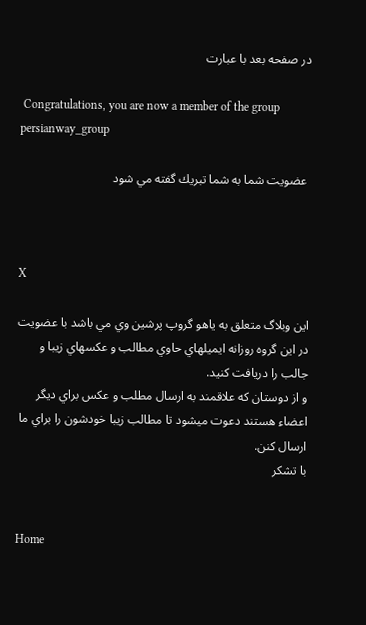در صفحه بعد با عبارت

 Congratulations, you are now a member of the group persianway_group

 عضويت شما به شما تبريك گفته مي شود



X

اين وبلاگ متعلق به ياهو گروپ پرشين وي مي باشد با عضويت در اين گروه روزانه ايميلهاي حاوي مطالب و عکسهاي زيبا و جالب را دريافت کنيد.
و از دوستان که علاقمند به ارسال مطلب و عکس براي ديگر اعضاء هستند دعوت ميشود تا مطالب زيبا خودشون را براي ما ارسال کنن.
با تشکر


Home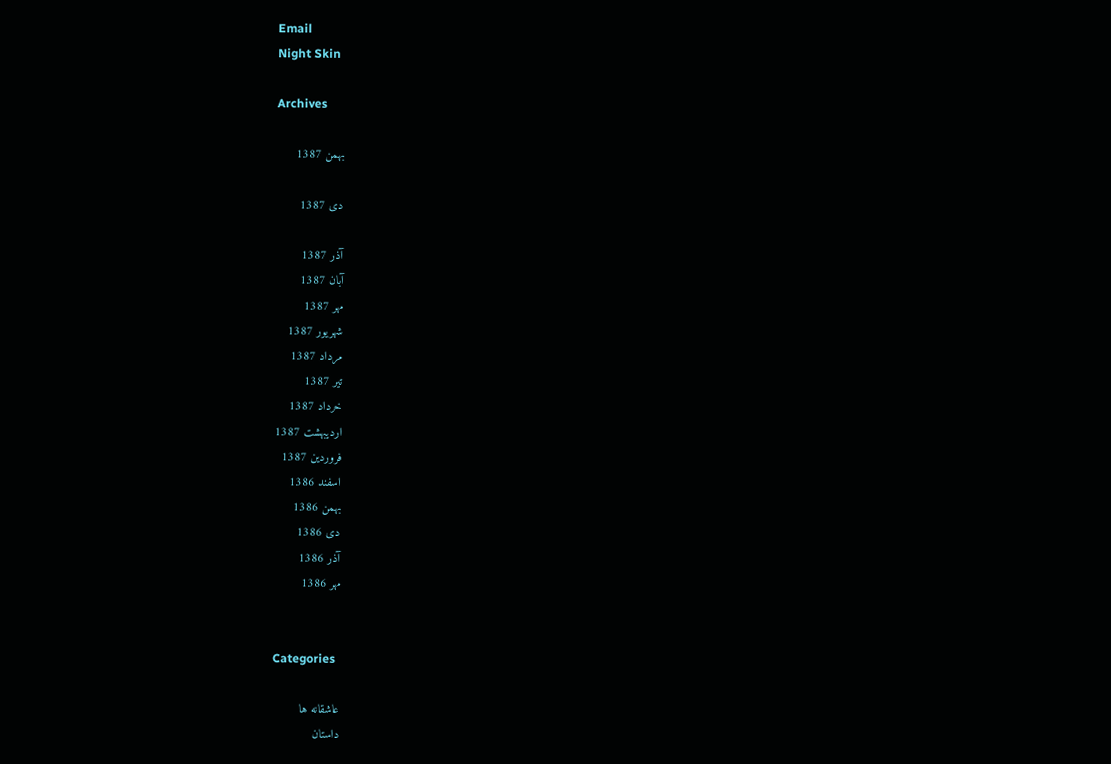Email
Night Skin

Archives

بهمن 1387

دی 1387

آذر 1387
آبان 1387
مهر 1387
شهریور 1387
مرداد 1387
تیر 1387
خرداد 1387
اردیبهشت 1387
فروردین 1387
اسفند 1386
بهمن 1386
دی 1386
آذر 1386
مهر 1386


Categories

عاشقانه ها
داستان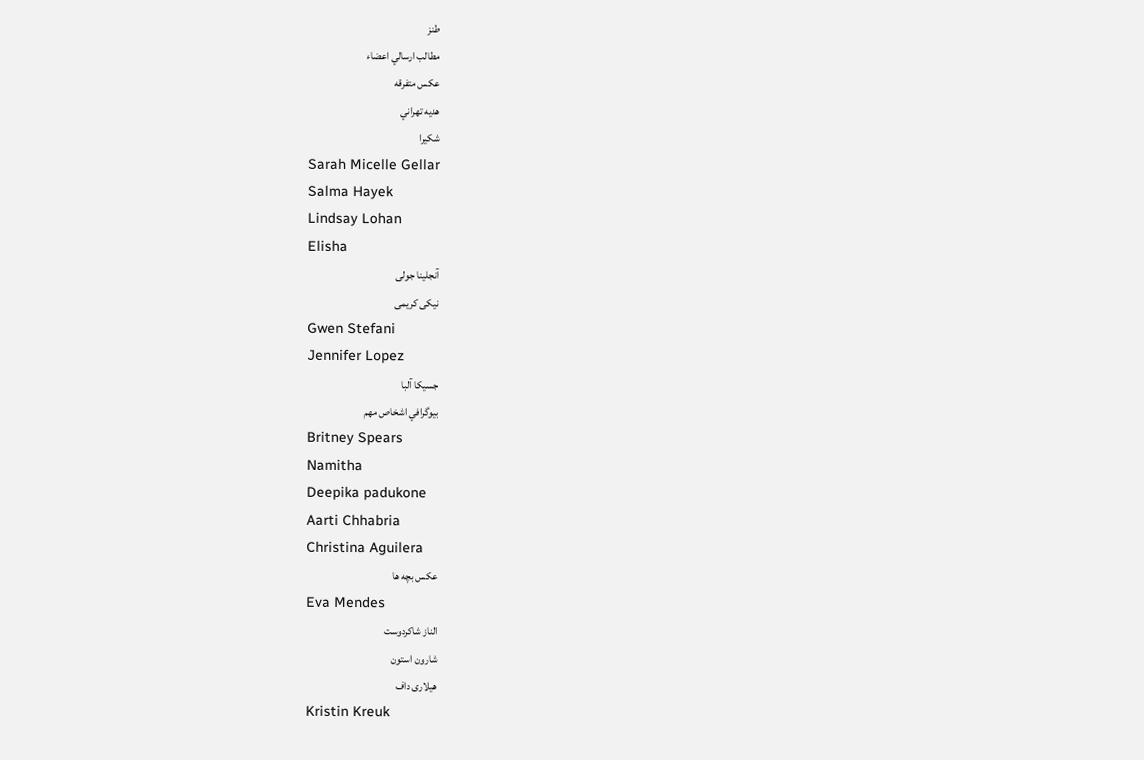طنز
مطالب ارسالي اعضاء
عکس متفرقه
هديه تهراني
شکيرا
Sarah Micelle Gellar
Salma Hayek
Lindsay Lohan
Elisha
آنجلینا جولی
نیکی کریمی
Gwen Stefani
Jennifer Lopez
جسیکا آلبا
بيوگرافي اشخاص مهم
Britney Spears
Namitha
Deepika padukone
Aarti Chhabria
Christina Aguilera
عکس بچه ها
Eva Mendes
الناز شاکردوست
شارون استون
هیلاری داف
Kristin Kreuk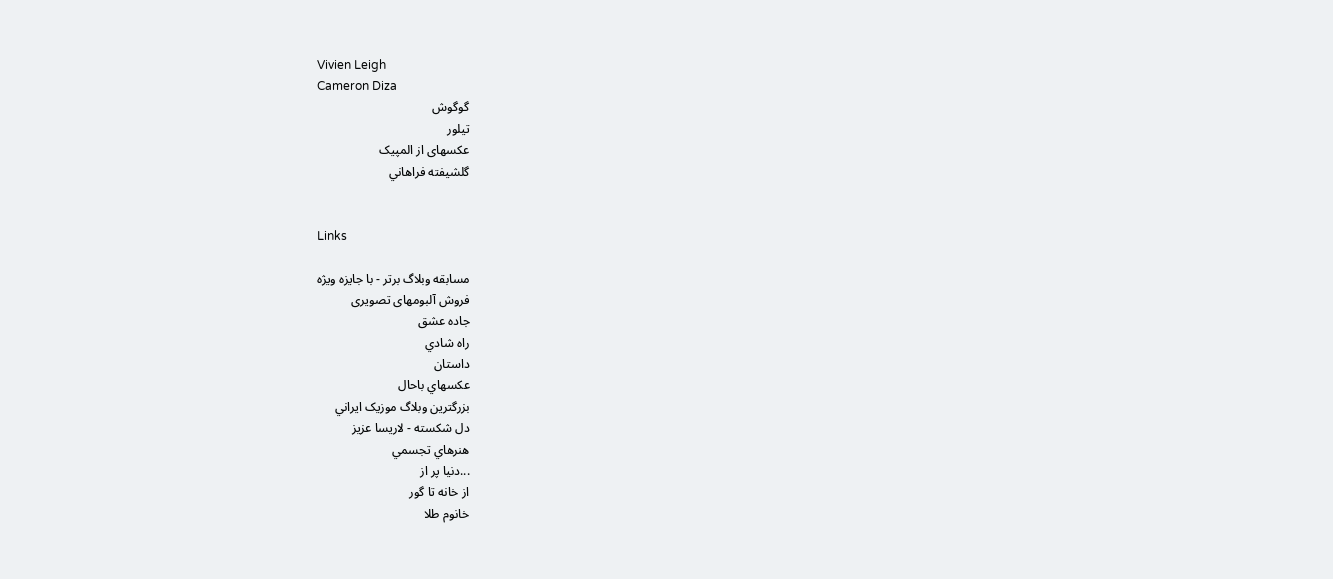Vivien Leigh
Cameron Diza
گوگوش
تیلور
عکسهای از المپیک
گلشيفته فراهاني


Links

مسابقه وبلاگ برتر - با جایزه ویژه
فروش آلبومهای تصویری
جاده عشق
راه شادي
داستان
عکسهاي باحال
بزرگترين وبلاگ موزيک ايراني
دل شکسته - لاريسا عزيز
هنرهاي تجسمي
...دنيا پر از
از خانه تا گور
خانوم طلا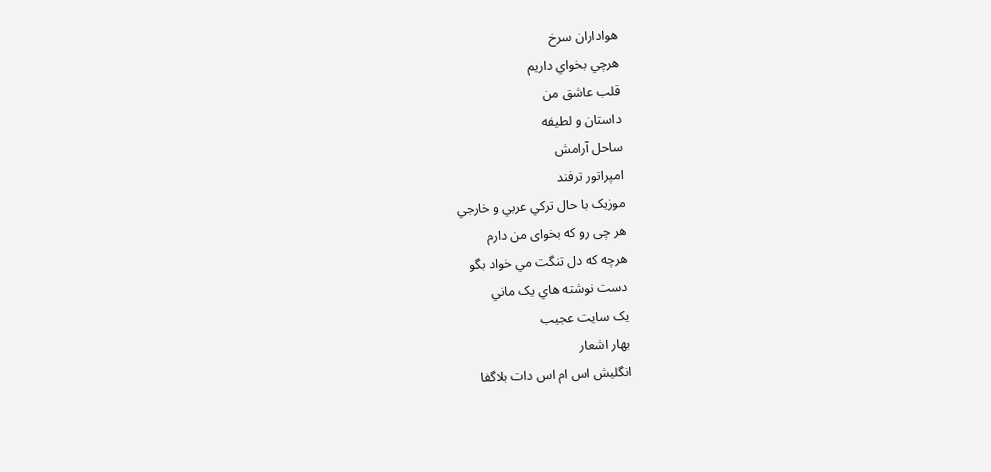هواداران سرخ
هرچي بخواي داريم
قلب عاشق من
داستان و لطيفه
ساحل آرامش
امپراتور ترفند
موزيک با حال ترکي عربي و خارجي
هر چی رو که بخوای من دارم
هرچه که دل تنگت مي خواد بگو
دست نوشته هاي يک ماني
یک سایت عجیب
بهار اشعار
انگلیش اس ام اس دات بلاگفا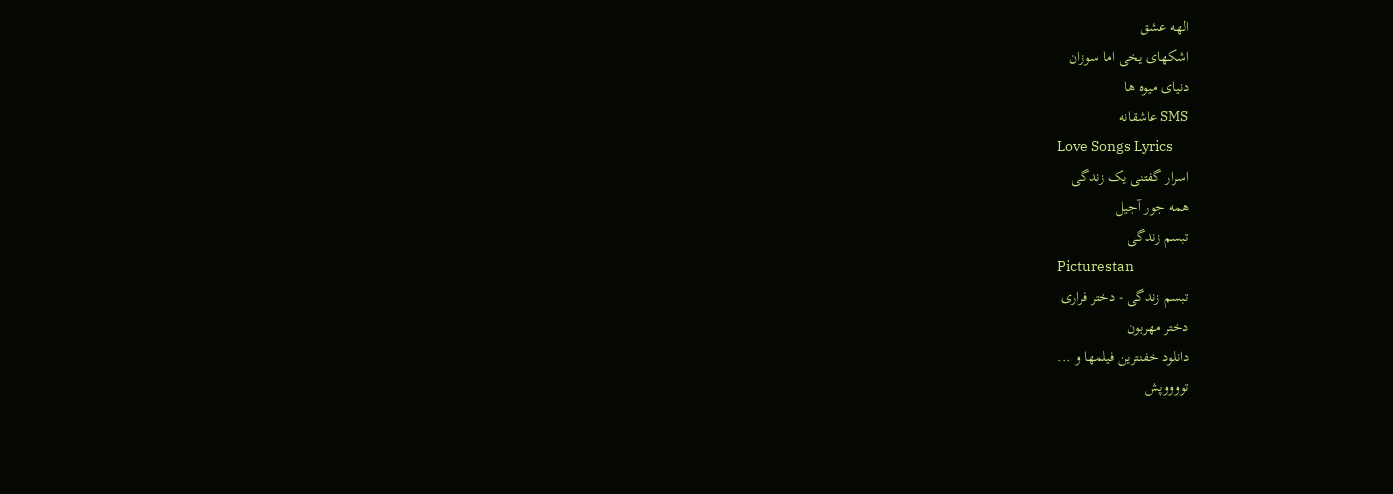الهه عشق
اشکهای یخی اما سوزان
دنیای میوه ها
SMS عاشقانه
Love Songs Lyrics
اسرار گفتنی یک زندگی
همه جور آجیل
تبسم زندگی
Picturestan
تبسم زندگی - دختر فراری
دختر مهربون
دانلود خفنترین فیلمها و ...
تووووپش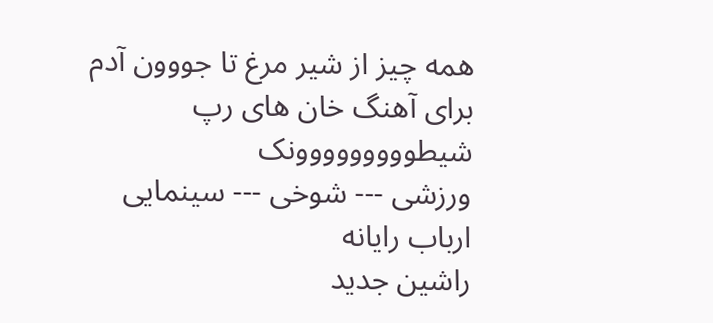همه چیز از شیر مرغ تا جووون آدم
برای آهنگ خان های رپ
شیطووووووووونک
ورزشی --- شوخی --- سینمایی
ارباب رایانه
راشین جدید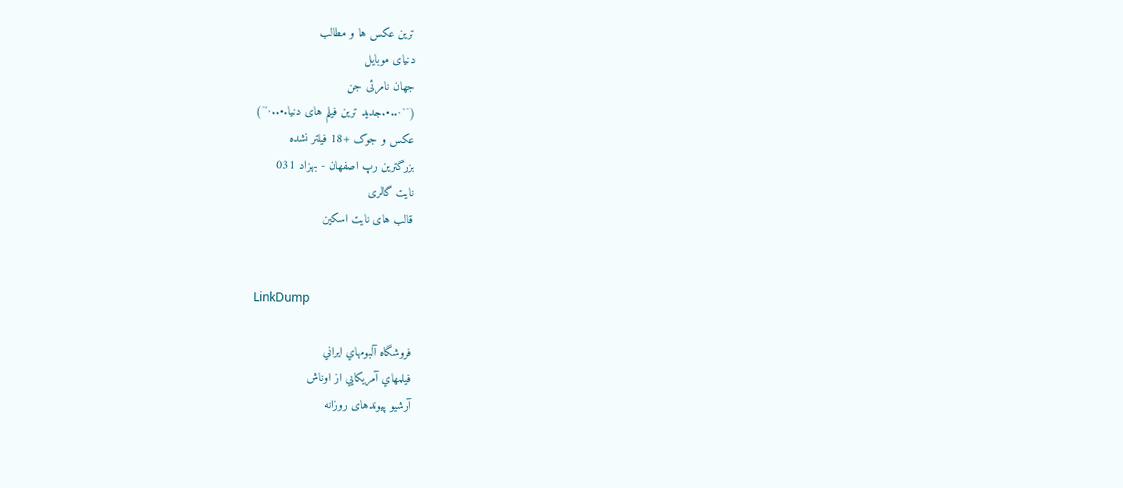ترین عکس ها و مطالب
دنیای موبایل
جهان نامرئی جن
(¯`·..•.جدید ترین فیلم های دنیا.•..·´¯)
عکس و جوک +18 فیلتر نشده
بزرگترين رپ اصفهان - بهزاد 031
نایت گالری
قالب های نایت اسکین


LinkDump

فروشگاه آلبومهاي ايراني
فيلمهاي آمريکايي از اوناش
آرشیو پیوندهای روزانه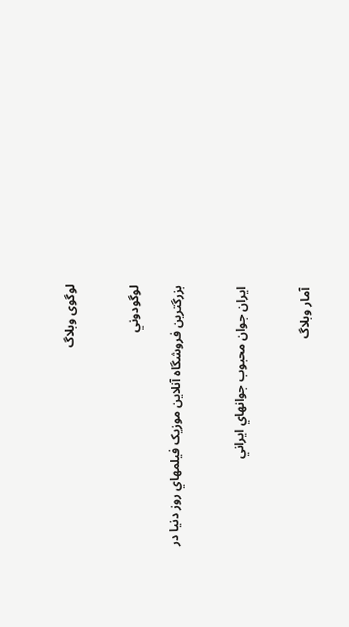لوگوی وبلاگ


لوگودوني

بزرگترين فروشگاه آنلاين موزيک فيلمهاي روز دنيا در


ايران جوان محبوب جوانهاي ايراني


آمار وبلاگ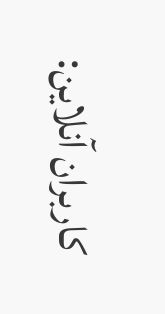کاربران آنلاین: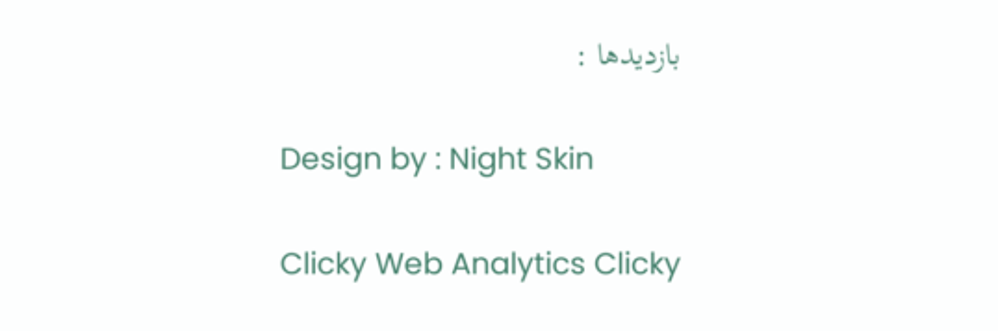بازديدها :


Design by : Night Skin


Clicky Web Analytics Clicky